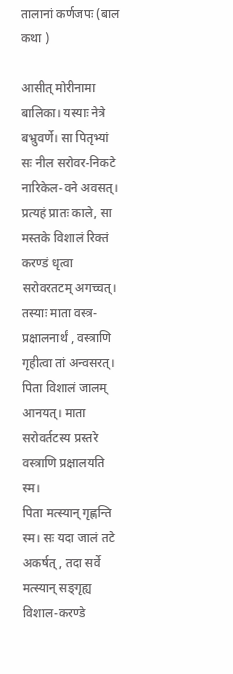तालानां कर्णजपः (बाल कथा )

आसीत् मोरीनामा बालिका। यस्याः नेत्रे बभ्रुवर्णे। सा पितृभ्यां सः नील सरोवर-निकटे नारिकेल-वने अवसत्।
प्रत्यहं प्रातः काले, सा मस्तके विशालं रिक्तं करण्डं धृत्वा सरोवरतटम् अगच्चत्।
तस्याः माता वस्त्र-प्रक्षालनार्थं , वस्त्राणि गृहीत्वा तां अन्वसरत्।
पिता विशालं जालम् आनयत्। माता सरोवर्तटस्य प्रस्तरे वस्त्राणि प्रक्षालयति स्म।
पिता मत्स्यान् गृह्णन्ति स्म। सः यदा जालं तटे अकर्षत् , तदा सर्वे मत्स्यान् सङ्गृह्य विशाल-करण्डे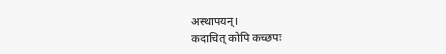अस्थापयन्।
कदाचित् कोपि कच्छपः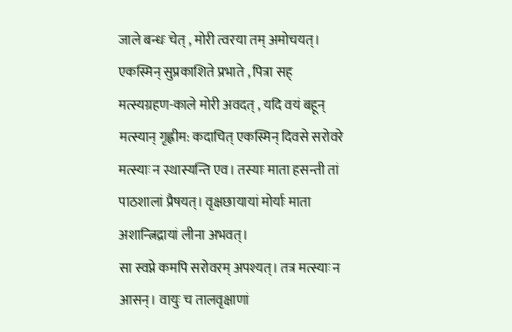जाले बन्धः चेत् , मोरी त्वरया तम् अमोचयत्।
एकस्मिन् सुप्रकाशिते प्रभाते , पित्रा सह् मत्स्यग्रहण-काले मोरी अवदत् , यदि वयं बहून् मत्स्यान् गृह्णीम: कदाचित् एकस्मिन् दिवसे सरोवरे मत्स्याः न स्थास्यन्ति एव। तस्याः माता हसन्ती तां पाठशालां प्रैषयत्। वृक्षछायायां मोर्याः माता अशान्त्निद्रायां लीना अभवत्।
सा स्वप्ने कमपि सरोवरम् अपश्यत्। तत्र मत्स्याः न आसन्। वायुः च तालवृक्षाणां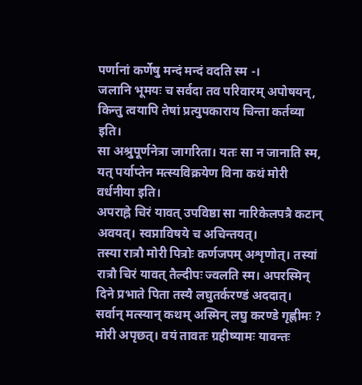पर्णानां कर्णेषु मन्दं मन्दं वदति स्म -।
जलानि भूमयः च सर्वदा तव परिवारम् अपोषयन्, किन्तु त्वयापि तेषां प्रत्युपकाराय चिन्ता कर्तव्या इति।
सा अश्रुपूर्णनेत्रा जागरिता। यतः सा न जानाति स्म, यत् पर्याप्तेन मत्स्यविक्रयेण विना कथं मोरी वर्धनीया इति।
अपराह्ने चिरं यावत् उपविष्ठा सा नारिकेलपत्रै कटान् अवयत्। स्वप्नाविषये च अचिन्तयत्।
तस्या रात्रौ मोरी पित्रोः कर्णजपम् अशृणोत्। तस्यां रात्रौ चिरं यावत् तैल्दीपः ज्वलति स्म। अपरस्मिन् दिने प्रभाते पिता तस्यै लघुतर्करण्डं अददात्।
सर्वान् मत्स्यान् कथम् अस्मिन् लघु करण्डे गृह्णीमः ? मोरी अपृछत्। वयं तावतः ग्रहीष्यामः यावन्तः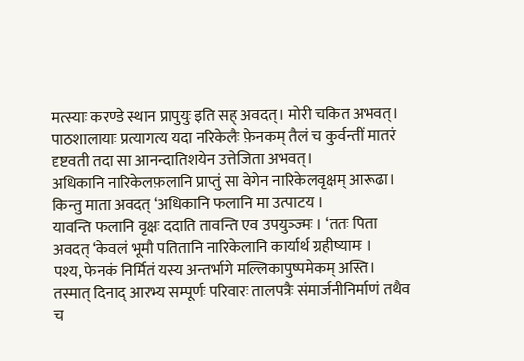मत्स्याः करण्डे स्थान प्रापुयुः इति सह् अवदत्। मोरी चकित अभवत्। पाठशालायाः प्रत्यागत्य यदा नरिकेलैः फ़ेनकम् तैलं च कुर्वन्तीं मातरं दृष्टवती तदा सा आनन्दातिशयेन उत्तेजिता अभवत्।
अधिकानि नारिकेलफ़लानि प्राप्तुं सा वेगेन नारिकेलवृक्षम् आरूढा। किन्तु माता अवदत् ‘अधिकानि फलानि मा उत्पाटय ।
यावन्ति फलानि वृक्षः ददाति तावन्ति एव उपयुञ्ज्मः । ‘ततः पिता अवदत् ‘केवलं भूमौ पतितानि नारिकेलानि कार्यार्थ ग्रहीष्यामः ।
पश्य, फेनकं निर्मितं यस्य अन्तर्भागे मल्लिकापुष्पमेकम् अस्ति। तस्मात् दिनाद् आरभ्य सम्पूर्णः परिवारः तालपत्रैः संमार्जनीनिर्माणं तथैव च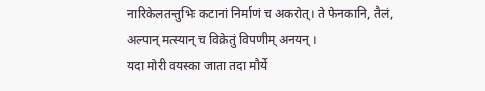नारिकेलतन्तुभिः कटानां निर्माणं च अकरोत्। ते फेनकानि, तैलं, अल्पान् मत्स्यान् च विक्रेतुं विपणीम् अनयन् ।
यदा मोरी वयस्का जाता तदा मौर्ये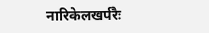नारिकेलखर्परैः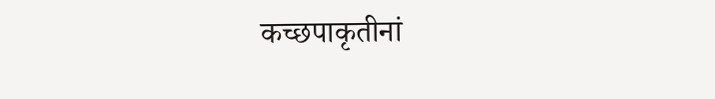कच्छपाकृतीनां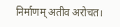निर्माणम् अतीव अरोचत।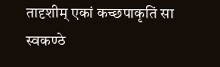तादृशीम् एकां कच्छपाकृतिं सा स्वकण्ठे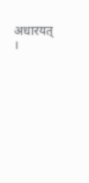अधारयत् ।